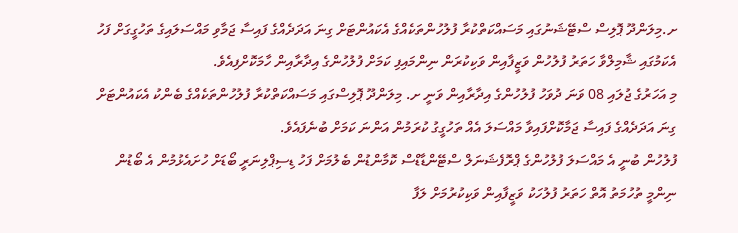ށ.މިލަންދޫ ޕޮލިސް ސްޓޭޝަނުގައި މަސައްކަތްކުރާ ފުލުހުންތަކެއްގެ އެކައުންޓަށް ގިނަ އަދަދެއްގެ ފައިސާ ޖަމާވި މައްސަލައިގެ ތަހުގީގަށް ފަހު އެކަމުގައި ޝާމިލްވާ ހަތަރު ފުލުހުން ވަޒީފާއިން ވަކިކުރަން ނިންމައިފި ކަމަށް ފުލުހުންގެ އިދާރާއިން ހާމަކޮށްފިއެވެ.
މި އަހަރުގެ ޖުލައި 08 ވަނަ ދުވަހު ފުލުހުންގެ އިދާރާއިން ވަނީ ށ. މިލަންދޫ ޕޮލިސްގައި މަސައްކަތްކުރާ ފުލުހުންތަކެއްގެ ބެންކު އެކައުންޓަށް ގިނަ އަދަދެއްގެ ފައިސާ ޖަމާކޮށްފައިވާ މައްސަލަ އެއް ތަހުގީގު ކުރަމުން އަންނަ ކަމަށް ބުނެފައެވެ.
ފުލުހުން ބުނީ އެ މައްސަލަ ފުލުހުންގެ ޕްރޮފެޝަނަލް ސްޓޭންޑާޑްސް ކޮމާންޑުން ބެލުމަށް ފަހު ޑިސިޕްލިނަރީ ބޯޑަށް ހުށައެޅުމުން އެ ބޯޑުން ނިންމީ ތުހުމަތު އޮތް ހަތަރު ފުލުހަކު ވަޒީފާއިން ވަކިކުރުމަށް ލަފާ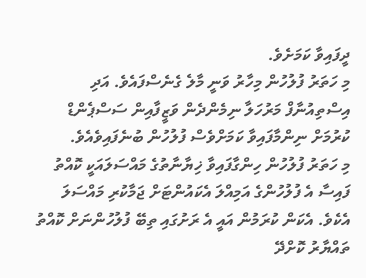ދީފައިވާ ކަމަށެވެ.
މި ހަތަރު ފުލުހުން މިހާރު ވަނީ މާލެ ގެނެސްފައެވެ. އަދި އިސްތިއުނާފް މަރުހަލާ ނިމެންދެން ވަޒީފާއިން ސަސްޕެންޑް ކުރުމަށް ނިންމާފައިވާ ކަމަށްވެސް ފުލުހުން ބުނެފައިވެއެވެ.
މި ހަތަރު ފުލުހުން ހިންގާފައިވާ ޚިޔާނާތުގެ މައްސަލައަކީ ކޮއްތު ފައިސާ އެ ފުލުހުންގެ އަމިއްލަ އެކައުންޓަށް ޖަމާކުރި މައްސަލަ އެކެވެ. އެކަން ކުރަމުން އައީ އެ ރަށުގައި ތިބޭ ފުލުހުންނަށް ކޮއްތު ތައްޔާރު ކޮށްދޭ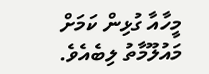މީހާއާ ގުޅިން ކަމަށް މައުލޫމާތު ލިބެއެވެ.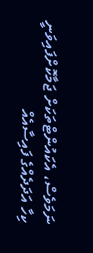ނަމަވެސް، އެކައުންޓްތަކަށް ޖަމާކޮށްފައިވަނީ ކިހާ އަދަދެއްގެ ފައިސާއެއް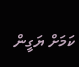ކަމަށް ޔަގީން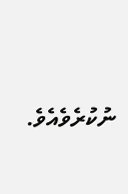ނުކުރެވެއެވެ.